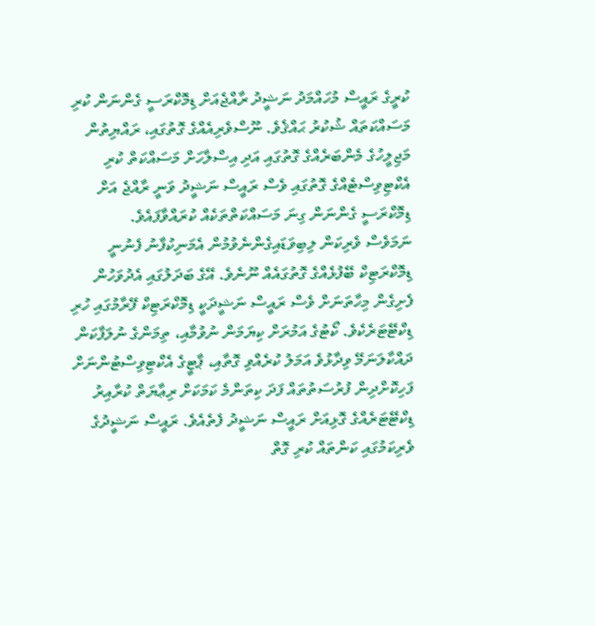ކުރީގެ ރައީސް މުހައްމަދު ނަޝީދު ރާއްޖެއަށް ޑިމޮކްރަސީ ގެންނަން ކުރި މަސައްކަތައް ޝުކުރު ޙައްޤެވެ. ނޫސްވެރިއެއްގެ ގޮތުގައި، ރައްޔިތުން މަޖިލީހުގެ މެންބަރެއްގެ ގޮތުގައި އަދި އިސްލާހަށް މަސައްކަތް ކުރި އެކްޓިވިސްޓެއްގެ ގޮތުގައި ވެސް ރައީސް ނަޝީދު ވަނީ ރާއްޖެ އަށް ޑިމޮކްރަސީ ގެންނަން ގިނަ މަސައްކަތްތަކެއް ކުރައްވާފައެވެ.
ނަމަވެސް ވެރިކަން ލިބިވަޑައިގެންނެވުމުން އެމަނިކުފާނު ފެނުނީ ޑިމޮކްރަޓިކް ބޭފުޅެއްގެ ގޮތުގައެއް ނޫނެވެ. އޭގެ ބަދަލުގައި އެދުވަހުން ފެށިގެން މިހާތަނަށް ވެސް ރައީސް ނަޝީދަކީ ޑިމޮކްރަޓިކް ފޭރާމުގައި ހުރި ޑިކްޓޭޓަރެކެވެ. ކޯޓުގެ އަމުރަށް ކިޔަމަން ނުވުމާއި، ތިމަންގެ ނުލަފާކަން ދައްކާލަނަމޭ ވިދާޅުވެ އަމަލު ކުރެއްވި ގޮތާއި، ޕާޓީގެ އެކްޓިވިސްޓުންނަށް ފަހިކޮށްދިން ފުރުސަތުތައް ފަދަ ކިތަންމެ ކަމަކަށް ރިޢާޔަތް ކުރާއިރު ޑިކްޓޭޓަރެއްގެ ގޮޅިއަށް ރައީސް ނަޝީދު ފެތެއެވެ. ރައީސް ނަޝީދުގެ ވެރިކަމުގައި ކަންތައް ކުރި ގޮތް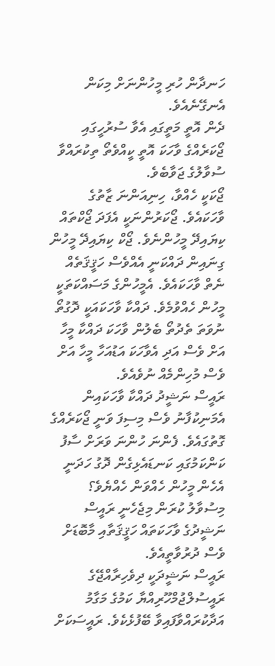ހަނދާން ހުރި މީހުންނަށް މިކަން އެނގޭނެއެވެ.
ދެން އޮތީ މަތީގައި އެވާ ސުރުހީގައި ޖޯކަރެއްގެ ވާހަކަ އޮތީ ކީއްވެތޯ ތިކުރައްވާ ސުވާލުގެ ޖަވާބެވެ.
ޖޯކަކީ ހެއްވާ، ހިނިއަންނަ ޒާތުގެ ވާހަކައެވެ. ޖޯކަރުންނަކީ އެފަދަ ޖޯކްތައް ކިޔައިދޭ މީހުންނެވެ. ޖޯކް ކިޔައިދޭ މީހުން ގިނައިން ދައްކަނީ އެއްވެސް ހަޤީޤަތެއް ނެތް ވާހަކައެވެ. އެމީހުންގެ މަސައްކަތަކީ މީހުން ހެއްވުމެވެ. ދައްކާ ވާހަކައަކީ ދޮގުތޯ ނުވަތަ ތެދުތޯ ބެލުން ވާހަކަ ދައްކާ މީހާ އަށް ވެސް އަދި އެވާހަކަ އަޑުއަހާ މީހާ އަށް ވެސް މުހިންމެއް ނުވެއެވެ.
ރައީސް ނަޝީދު ދައްކާ ވާހަކައިން އެމަނިކުފާނު ވެސް މިސިފަ ވަނީ ޖޯކަރެއްގެ ގޮތުގައެވެ. ފެންނަ ހުންނަ ވަރަށް ސާފު ކަންކަމުގައި ކަނޑައެޅިގެން ދޮގު ހަދަނީ އެހެން މީހުން ހެއްވަން ހެއްޔެވެ؟ މިސުވާލު ކުރަން މިޖެހެނީ ރައީސް ނަޝީދުގެ ވާހަކަތައް ހަޤީޤަތާއި މާބޮޑަށް ވެސް ދުރުވާތީއެވެ.
ރައީސް ނަޝީދަކީ ދިވެހިރާއްޖޭގެ ރައީސުލްޖުމްހޫރިއްޔާ ކަމުގެ މަގާމު އަދާކުރައްވާފައިވާ ބޭފުޅެކެވެ. ރައީސަކަށް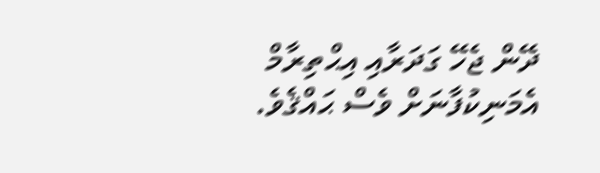ދޭން ޖެހޭ ގަދަރާއި އިޙްތިރާމް އެމަނިކުފާނަށް ވެސް ޙައްޤެވެ.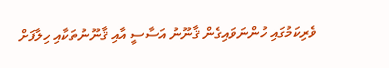ވެރިކަމުގައި ހުންނަވައިގެން ޤާނޫނު އަސާސީ އާއި ޤާނޫނުތަކާއި ހިލާފަށް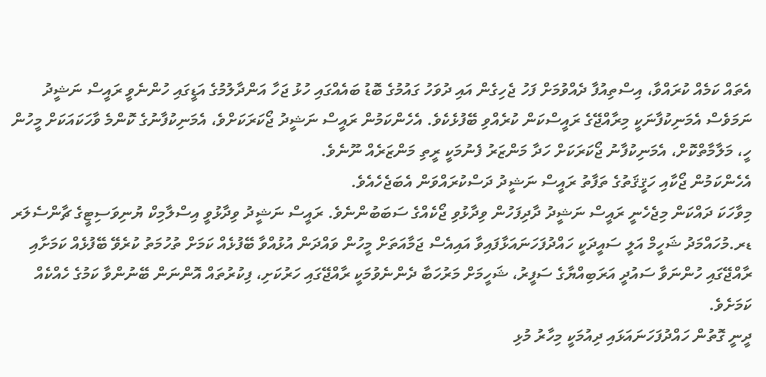އެތައް ކަމެއް ކުރައްވާ، އިސްތިއުފާ ދެއްވުމަށް ފަހު ޖެހިގެން އައި ދުވަހު ގައުމުގެ ބޮޑު ބައެއްގައި ހުޅު ޖަހާ އަންދާލުމުގެ އަޑީގައި ހުންނެވީ ރައީސް ނަޝީދު ނަމަވެސް އެމަނިކުފާނަކީ މިރާއްޖޭގެ ރައީސްކަން ކުރެއްވި ބޭފުޅެކެވެ. އެހެންކަމުން ރައީސް ނަޝީދު ޖޯކަރަކަށްވެ، އެމަނިކުފާނުގެ ކޮންމެ ވާހަކައަކަށް މީހުން ހީ، މަލާމާތްކޮށް، އެމަނިކުފާނު ޖޯކަރަކަށް ހަދާ މަންޒަރު ފެނުމަކީ ރީތި މަންޒަރެއް ނޫނެވެ.
އެހެންކަމުން ޖޯކާއި ހަޤީޤަތުގެ ތަފާތު ރައީސް ނަޝީދު ދަސްކުރައްވަން އެބަޖެހެއެވެ.
މިވާހަކަ ދައްކަން މިޖެހެނީ ރައީސް ނަޝީދު ދާދިފަހުން ވިދާޅުވި ޖޯކެއްގެ ސަބަބުންނެވެ. ރައީސް ނަޝީދު ވިދާޅުވީ އިސްލާމިކް ޔުނިވަސިޓީގެ ޗާންސެލަރ ޑރ.މުހައްމަދު ޝަހީމް އަލީ ސައީދަކީ ހައްދުފަހަނައަޅާފައިވާ އައިއެސް ޖަމާއަތަށް މީހުން ވައްދަން އުޅުއްވާ ބޭފުޅެއް ކަމަށް ތުހުމަތު ކުރެވޭ ބޭފުޅެއް ކަމަށާއި ރާއްޖޭގައި ހުންނަވާ ސައުދީ އަރަބިއްޔާގެ ސަފީރު، ޝަހީމަށް މަރުހަބާ ދެންނެވުމަކީ ރާއްޖޭގައި ހަރުކަށި، ފިކުރުތައް އޮންނަން ބޭނުންވާ ކަމުގެ ހެއްކެއް ކަމަށެވެ.
ދީނީ ގޮތުން ހައްދުފަހަނައަޅައި ދިއުމަކީ މިހާރު މުޅި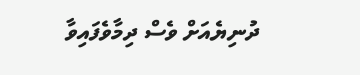ދުނިޔެއަށް ވެސް ދިމާވެފައިވާ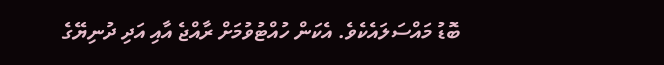ބޮޑު މައްސަލައެކެވެ. އެކަން ހުއްޓުވުމަށް ރާއްޖެ އާއި އަދި ދުނިޔޭގެ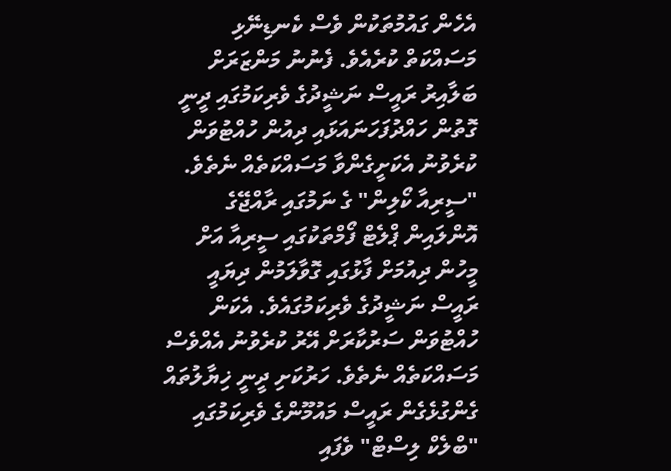އެހެން ގައުމުތަކުން ވެސް ކެނޑިނޭޅި މަސައްކަތް ކުރެއެވެ. ފެނުނު މަންޒަރަށް ބަލާއިރު ރައީސް ނަޝީދުގެ ވެރިކަމުގައި ދީނީ ގޮތުން ހައްދުފަހަނައަޅައި ދިއުން ހުއްޓުވަން ކުރެވުނު އެކަށީގެންވާ މަސައްކަތެއް ނެތެވެ.
"ސީރިއާ ކޯލިން" ގެ ނަމުގައި ރާއްޖޭގެ އޮންލައިން ޕްލެޓް ފޯމްތަކުގައި ސީރިއާ އަށް މީހުން ދިއުމަށް ފާޅުގައި ގޮވާލަމުން ދިޔައީ ރައީސް ނަޝީދުގެ ވެރިކަމުގައެވެ. އެކަން ހުއްޓުވަން ސަރުކާރަށް އޭރު ކުރެވުނު އެއްވެސް މަސައްކަތެއް ނެތެވެ. ހަރުކަށި ދީނީ ޚިޔާލުތައް ގެންގުޅެގެން ރައީސް މައުމޫންގެ ވެރިކަމުގައި "ބްލެކް ލިސްޓް" ވެފައި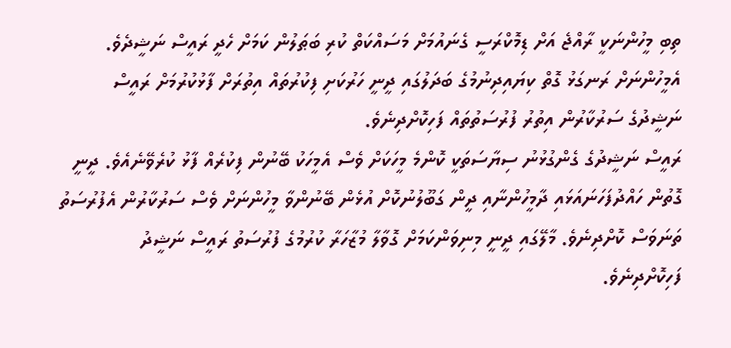ތިބި މީހުންނަކީ ރާއްޖެ އަށް ޑިމޮކްރަސީ ގެނައުމަށް މަސައްކަތް ކުރި ބަޠަލުން ކަމަށް ހެދީ ރައީސް ނަޝީދެވެ. އެމީހުންނަށް ރަނގަޅު ގޮތް ކިޔައިދިނުމުގެ ބަދަލުގައި ދީނީ ހަރުކަށި ފިކުރުތައް އިތުރަށް ފާޅުކުރުމަށް ރައީސް ނަޝީދުގެ ސަރުކާރުން އިތުރު ފުރުސަތުތައް ފަހިކޮށްދިނެވެ.
ރައީސް ނަޝީދުގެ ގެންގުޅުނު ސިޔާސަތަކީ ކޮންމެ މީހަކަށް ވެސް އެމީހަކު ބޭނުން ފިކުރެއް ފާޅު ކުރެވޭނެއެވެ. ދީނީ ގޮތުން ހައްދުފަހަނައަޅައި ދާމީހުންނާއި ދީން ގަބޫލުނުކޮށް އުޅެން ބޭނުންވާ މީހުންނަށް ވެސް ސަރުކާރުން އެފުރުސަތު ތަނަވަސް ކޮށްދިނެވެ. މާލޭގައި ދީނީ މިނިވަންކަމަށް ގޮވާލާ މުޒާހަރާ ކުރުމުގެ ފުރުސަތު ރައީސް ނަޝީދު ފަހިކޮށްދިނެވެ.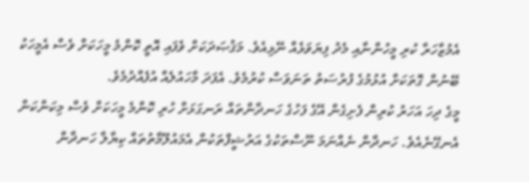އެމުޒާހަރާ ކުރި މީހުންނާއި މެދު ފިޔަވަޅެއް ނޭޅިއެވެ. މަޤުޞަދަކަށް ވެފައި އޮތީ ކޮންމެ މީހަކަށް ވެސް އެމީހަކު ބޭނުން ގޮތަކަށް އުޅުމުގެ ފުރުސަތު ތަނަވަސް ކުރުމެވެ. އެފަދަ މާހައުލެއް އުފެއްދުމެވެ.
މީގެ ދިހަ އަހަރު ކުރިން ފެށިގެން އޭގެ ފަހުގެ ހަނދާންތައް ރަނގަޅަށް ހުރި ކޮންމެ މީހަކަށް ވެސް މިކަންކަން އެނގޭނެއެވެ. ހަނދާން ނެއްނަމަ ނޫސްތަކުގެ އަރުޝީފްތަކުން އެމައުލޫމާތުތައް ކިޔާލާ ހަނދާން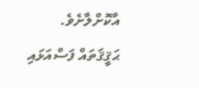އާކޮށްލާށެވެ.
ޙަޤީޤަތައް ފަސްއަޅައި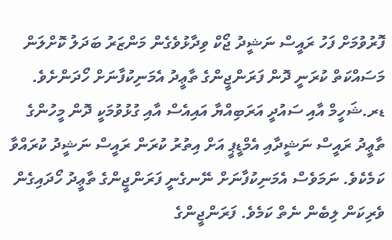ފޮރުވުމަށް ފަހު ރައީސް ނަޝީދު ޖޯކް ވިދާޅުވެގެން މަންޒަރު ބަދަލު ކޮށްލަން މަސައްކަތް ކުރަނީ ދޮން ފަރަންޖީންގެ ތާޢީދު އެމަނިކުފާނަށް ހޯދަންށެވެ. ޑރ.ޝަހީމް އާއި ސައުދީ އަރަބިއްޔާ އައިއެސް އާއި ގުޅުވުމަކީ ދޮން މީހުންގެ ތާޢީދު ރައީސް ނަޝީދާއި އެމްޑީޕީ އަށް އިތުރު ކުރަން ރައީސް ނަޝީދު ކުރައްވާ ކަމެކެވެ. ނަމަވެސް އެމަނިކުފާނަށް ނޭނގެނީ ފަރަންޖީންގެ ތާޢީދު ހޯދައިގެން ވެރިކަން ލިބެން ނެތް ކަމެވެ. ފަރަންޖީންގެ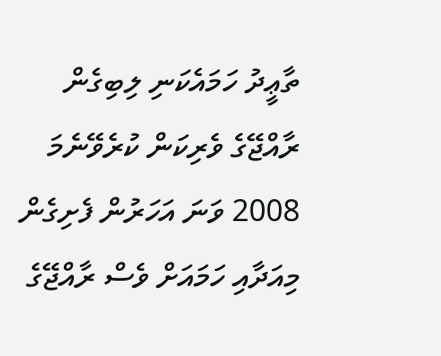ތާޢީދު ހަމައެކަނި ލިބިގެން ރާއްޖޭގެ ވެރިކަން ކުރެވޭނެމަ 2008 ވަނަ އަހަރުން ފެށިގެން މިއަދާއި ހަމައަށް ވެސް ރާއްޖޭގެ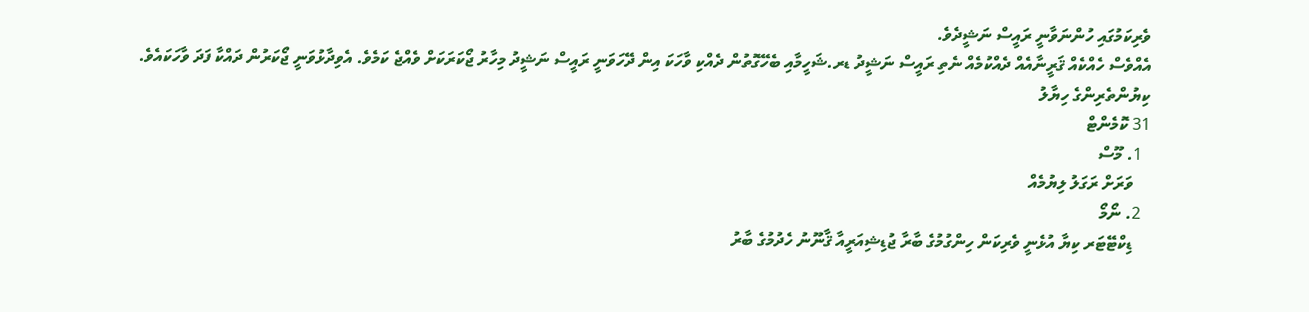ވެރިކަމުގައި ހުންނަވާނީ ރައީސް ނަޝީދެވެ.
އެއްވެސް ހެއްކެއް ޤަރީނާއެއް ދެއްކުމެއް ނެތި ރައީސް ނަޝީދު ޑރ.ޝަހީމާއި ބެހޭގޮތުން ދެއްކި ވާހަކަ އިން ދޭހަވަނީ ރައީސް ނަޝީދު މިހާރު ޖޯކަރަކަށް ވެއްޖެ ކަމެވެ. އެވިދާޅުވަނީ ޖޯކަރުން ދައްކާ ފަދަ ވާހަކައެވެ.
ކިޔުންތެރިންގެ ހިޔާލު
31 ކޮމެންޓް
  1. މޫސް
    ވަރަށް ރަގަލު ލިޔުމެއް
  2. ނޯމޯ
    ޑިކްޓޭޓަރ ކިޔާ އުޅެނީ ވެރިކަން ހިންގުމުގެ ބާރާ ޖުޑިޝިއަރީއާ ޤާނޫނު ހެދުމުގެ ބާރު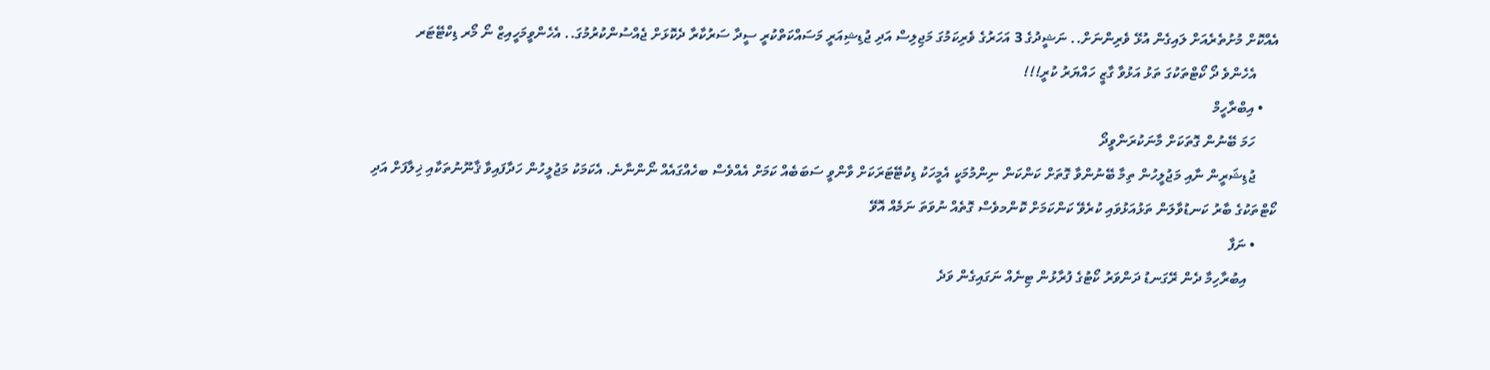އެއްކޮށް މުށުތެރެއަށް ލައިގެން އުޅޭ ވެރިންނަށް.. ނަޝީދުގެ 3 އަހަރުގެ ވެރިކަމުގަ މަޖިލިސް އަދި ޖުޑިޝިއަރީ މަސައްކަތްކުރީ ސީދާ ސަރުކާރާ ދެކޮޅަށް ޖެއްސުންކުރުމުގަ.. އެހެންވީމަހީއިޒް ނޯ މޯރ ޑިކްޓޭޓަރ
      އެހެންވެ ދޯ ކޯޓްތަކުގަ ތަޅު އަޅުވާ ގާޒީ ހައްޔަރު ކުރީ!!!
    • އިބްރާހީމް
      ހަމަ ބޭނުން ގޮތަކަށް މާނަކުރަންވީދޯ
      ޖުޑިޝަރީން ނާއި މަޖުލީހުން ތިމާ ބޭނުންވާ ގޮތަށް ކަންކަން ނިންމުމަކީ އެމީހަކު ޑިކުޓޭޓަރަކަށް ވާންވީ ސަބަބެއް ކަމަށް އެއްވެސް ބހެއްގައެއް ނޯންނާނެ. އެކަމަކު މަޖުލީހުން ހަދާފައިވާ ޤާނޫނުތަކާއި ޚިލާފަށް އަދި ކޯޓްތަކުގެ ބާރު ކަނޑުވާލަން ތަޅުއަޅުވައި ކުރެވޭ ކަންކަމަށް ކޮންމވެސް ގޮތެއް ނުވަތަ ނަމެއް އޮވޭ
      • ނަފާ
        އިބުރާހިމާ ދެން ރޭގަނޑު ދަންވަރު ކޯޓުގެ ފުރާޅުން ޓިނެއް ނަގައިގެން ވަދެ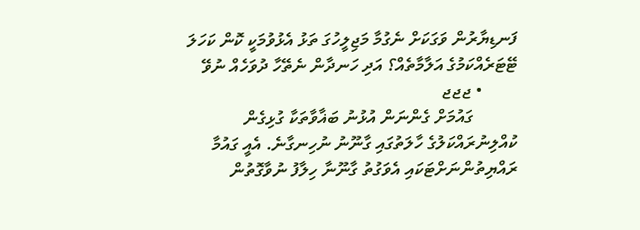ފަނޑިޔާރުން ވަގަކަށް ނެގުމާ މަޖިލީހުގަ ތަޅު އެޅުވުމަކީ ކޮން ކަހަލަ ޓޭޓަރެއްކަމުގެ އަލާމާތެއް؟ އަދި ހަނދާން ނެތޭހާ ދުވަހެއް ނުވޭ
        • ޖޖޖ
          ގައުމަށް ގެންނަން އުޅުނު ބަޣާވާތަކާ ގުޅިގެން ކުއްލިނުރައްކަލުގެ ހާލަތުގައި ގާނޫނު ނުހިނގާނެ. އެއީ ގައުމާ ރައްޔިތުންނަށްޓަކައި އެވަގުތު ގާނޫނާ ހިލާފު ނުވާގޮތުން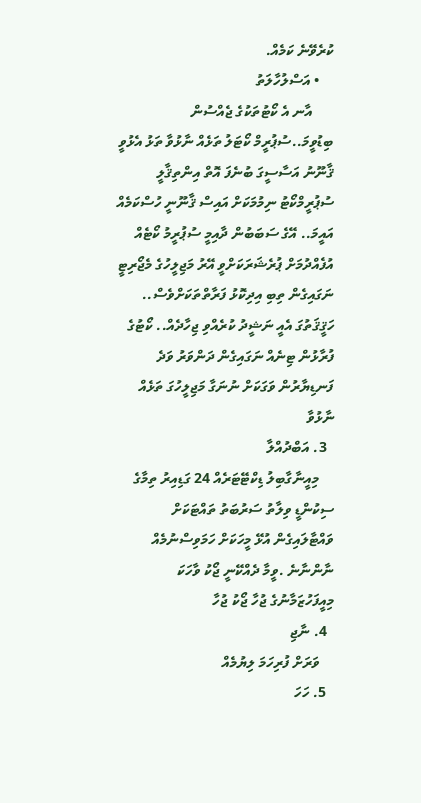ކުރެވޭނެ ކަމެއް.
    • އަސްލުހާލަތު
      އާނ އެ ކޯޓުތަކުގެ ޖެއްސުން ބިޑުވީމަ..ސުޕުރީމް ކޯޓަލު ތަޅެއް ނާޅުވާ ތަޅު އެޅުވީ ޤާނޫނު އަސާސީގަ ބުނެފަ އޮތް އިންތިޤާލީ ސުޕުރީމްކޯޓު ނިމުމަކަށް އައިސް ޤާނޫނީ ހުސްކަމެއް އައީމަ.. އޭގެ ސަބަބުން ދާއިމީ ސުޕުރީމު ކޯޓެއް އުފެއްދުމަށް ޕުރެޝަރަކަށްވީ އޭރު މަޖިލީހުގެ މެޖޯރިޓީ ނަގައިގެން ތިބި އިދިކޮޅު ފަރާތްތަކަށްވެސް.. ހަޤީޤަތުގަ އެއީ ނަޝީދު ކުރެއްވި ޖިހާދެއް.. ކޯޓުގެ ފުރާޅުން ޓިނެއް ނަގައިގެން ދަންވަރު ވަދެ ފަނޑިޔާރުން ވަގަކަށް ނުނަގާ މަޖިލީހުގަ ތަޅެއް ނާޅުވާ
  3. އަބްދުއްލާ
    މިއީނާގާބިލު ޑިކްޓޭޓަރެއް 24 ގަޑިއިރު ތިމާގެ ސިކުންޑީ ވިލާތު ސަރުބަތު ތައްޓަކަށް ވައްޓާލައިގެން އުޅޭ މީހަކަށް ހަމަވިސްނުމެއް ނާންނާނެ .ވީމާ ދެއްކޭނީ ޖޯކު ވާހަކަ މިއީފަހުޒަމާނުގެ ޖުހާ ޖޯކު ޖުހާ
  4. ނާޖި
    ވަރަށް ފުރިހަމަ ލިޔުމެއް
  5. ހަހަ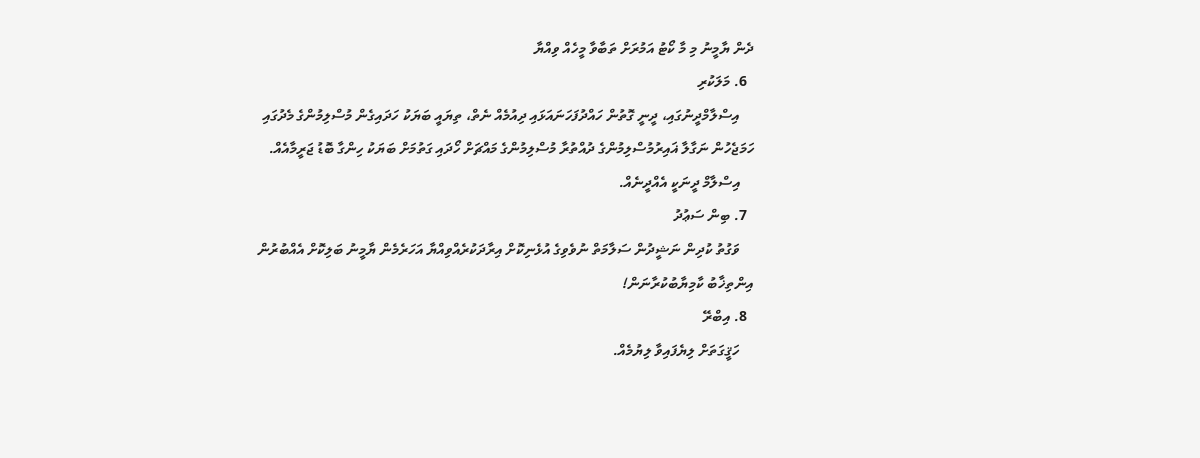ދެން ޔާމީނު މި މާ ކޯޓު އަމުރަށް ތަބާވާ މީހެއް ވިއްޔާ
  6. މަލަކުރި
    އިސްލާމްދީނުގައި، ދީނީ ގޮތުން ހައްދުފަހަނައަޅައި ދިއުމެއް ނެތް، ތިޔައީ ބަޔަކު ހަދައިގެން މުސްލިމުންގެ މެދުގައި ހަމަޖެހުން ނަގާލާ ޣައިރުމުސްލިމުންގެ ދުއްތުރާ މުސްލިމުންގެ މައްޗަށް ހޯދައި ގަތުމަށް ބަޔަކު ހިންގާ ބޮޑު ޖަރީމާއެއް.
    އިސްލާމް ދީނަކީ އެއްދީނެއް.
  7. ބިން ސަޢުދު
    ވަގުތު ކުދިން ނަޝީދުން ސަލާމަތް ނުވެވިގެ އުޅެނިކޮށް އިރާދަކުރެއްވިއްޔާ އަހަރެމެން ޔާމީނު ބަލިކޮށް އެއްބުރުން އިންތިޚާބު ކާމިޔާބުކުރާނަން!
  8. އިބްރޭ
    ހަޤީގަތަށް ލިޔެފައިވާ ލިޔުމެއް.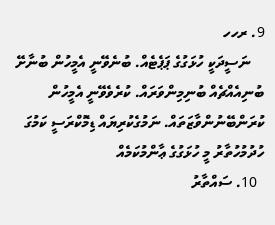9. ރހހ
    ނަސީދަކީ ހުޅަގުގެ ޕަޕެޓެއް. ބުނެވޭނީ އެމީހުން ބުނާށޭ ބުނިއެއްޗެއް ބުނިމިންވަރައް. ކުރެވެވޭނީ އެމީހުން ކުރަންބޭނުންވާޒަތައް. ނަމުގެކުރިޔައް ޑިމޮކްރަސީ ކަމުގަ ހުދުމުހުތާރު މީ ހުޅަގުގެ ޢާންމުކަމެއް
  10. ސައްތާރު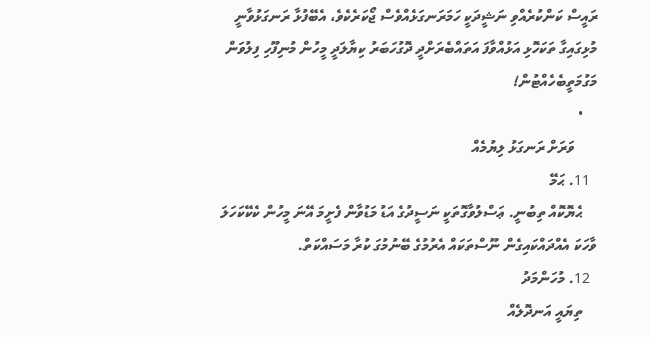ރައީސް ކަންކުރެއްވި ނަޝީދަކީ ހަމަރަނގަޅެއްވެސް ޖޯކަރެކެވެ، އެބޭފުޅާ ރަނގަޅުވާނީ މުޅިގައިގާ ތަކަހޮޅި އަޅުއްވާފަ އަތައްބެރަށްދީ ދޮގުހަބަރު ކިޔާލަދީ މީހުން މުނިފޫހި ފިލުވަން މަގުމަތީބެހެއްޓުން!
    •
      ވަރަށް ރަނގަޅު ލިޔުމެއް
  11. ޙަމޭ
    ޙެޔޮކޮއް ތިބުނީ. ޢަސްލުވާގޮތަކީ ނަސީދުގެ އަޑު މަޑުވާން ފެށީމަ އޭނަ މީހުން ކެކޭކަހަލަ ވާހަކަ އެއްދައްކައިގެން ނޫސްތަކައް އެރުމުގެ ބޭނުމުގަ ކުރާ މަސައްކަތް.
  12. މުހަންމަދު
    ތިޔައީ އަނދޮލެއް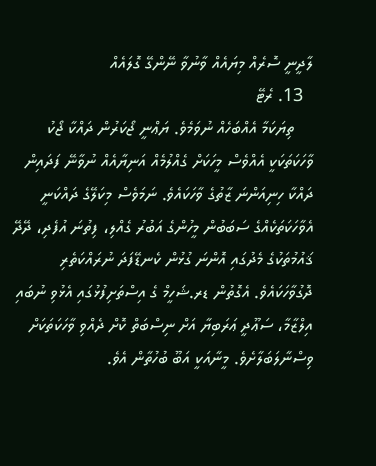ލާދީނީ ސޮރެއް މިޔައެއް ވާނުވާ ނޭންގޭ ގޮލައެއް
  13. ރެޓޭ
    ތިޔަކަމާ އެއްބަހެއް ނުވަމެވެ. ޔަޢްނީ ޖޯކަރުން ދައްކާ ޖޯކު ވާހަކަތަކަކީ އެއްވެސް މީހަކަށް ގެއްލުމެއް އަނިޔާއެއް ނުވާނޭ ފަދައިން ދައްކާ ހިނިއަންނަ ޒާތުގެ ވާހަކައެވެ. ނަމަވެސް މިކަލޭގެ ދައްކަނީ އެވާހަކަތަކެއްގެ ސަބަބުން މީހުންގެ އަބުރު ގެއްލި، ފިތުނަ އުފެދި، ދޭދޭ ޤައުމުތަކުގެ މެދުގައި އޮންނަ ގުޅުން ކެނޑޭފަދަ ނުރައްކަތެރި ދޮގުވާހަކައެވެ. އެގޮތުން ޑރ.ޝަހީމް ގެ އިސްތަށިފުޅުގައި އެޅުވި ނުބައި އިލްޒާމާ، ސަޢޫދީ ޢަރަބިޔާ އަށް ނިސްބަތް ކޮށް ދެއްވި ވާހަކަތަކަށް ވިސްނާލަބަލާށެވެ. މީނާއަކީ އަބޫ ބުހުތާން އެވެ.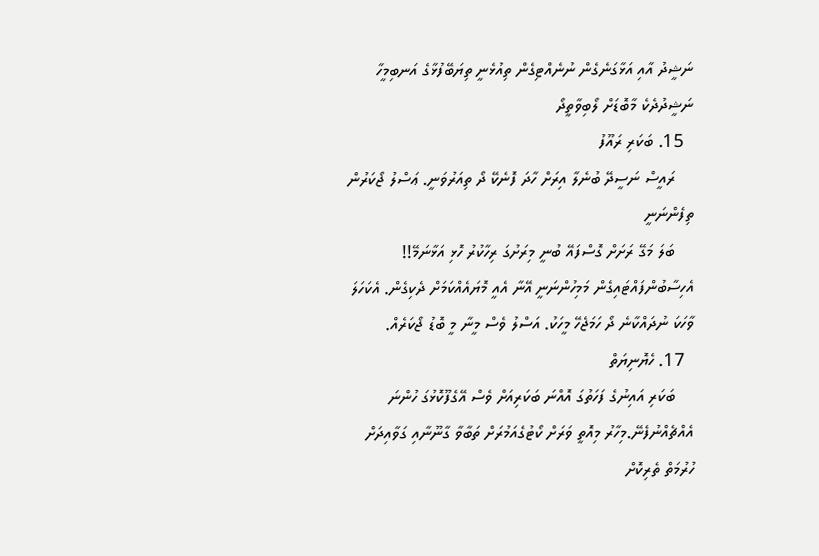ނަޝީދު އާއި އަޅާގަނެގެން ނުނެއްޓިގެން ތިއުޅެނީ ތިޔަބޭފުޅާގެ އަނބިމީހާ ނަޝީދުދެކެ މާބޮޑަށް ލޯބިވާތީދޯ
  15. ބަކަރި ރައޫފު
    ރައީސް ނަސީދޭ ބުނެލާ އިރަށް ހާދަ ފޮނެކޭ ދޯ ތިއަރުވަނީ. ޢަސްލު ޖޯކަރުން ތިފެންނަނީ
    ބަލަ މަގޭ ރަށަށް ގޮސްފައޭ ބުނީ މިރަށުގަ ރިހާކުރު ހޮޅި އަޅާނަމޭ!! އެހިސާބުންފައްޓައިގެން މަމިހުންނަނީ އޭނާ އެއީ މޮޔައެއްކަމަށް ދެކިގެން. އެކަހަލަ ވާހަކަ ނުދައްކާނެ ދޯ ހަމަޖެހޭ މީހަކު. އަސްލު ވެސް މީނާ މީ ބޮޑު ޖޯކަރެއް.
  17. ހެޔޮނިޔަތް
    ބަކަރި އައިނުގެ ފަހަތުގަ އޮއްނަ ބަކަރިއަށް ވެސް އޭގެފޫކޮޅުގަ ހުންނަ އެއްޗެއްނުފެނޭ.މިހާރު މިއޮތީ ވަރަށް ކޯޓުގެއަމުރަށް ތަބާވާ ގާނޫނާއި ގަވާއިދަށް ހުރުމަތް ތެރިކޮށް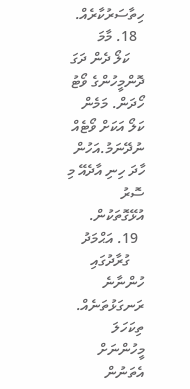ހިތާސަރުކާރެއް.
  18. މާމަ
    ކަލޯ ދެން ދަގަ ދޮންމީހުންގެ ވޯޓު ހޯދަން. މަމެން ކަލޯ އަކަށް ވޯޓެއް ނުދޭނަމު.އަހުން ހާދަ ހިނި އާދެއޭ މި ސޮރު އުޅޭގޮތަކުން.
  19. އަޙްމަދު
    ގުރާދުގައި ހުންނާނެ ރަނގަޅުތަނެއް. ތިކަހަލަ މީހުންނަށް އެތަނުން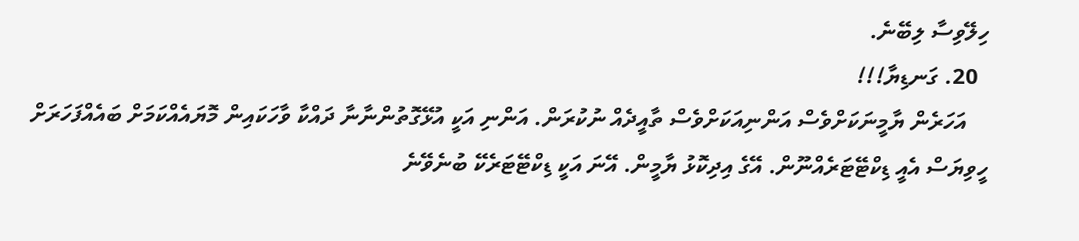ހިލޭވިސާ ލިބޭނެ.
  20. ގަނޑިޔާ!!!
    އަހަރެން ޔާމީނަކަށްވެސް އަންނިއަކަށްވެސް ތާއީދެއް ނުކުރަން. އަންނި އަކީ އުޅޭގޮތުންނާނާ ދައްކާ ވާހަކައިން މޮޔައެއްކަމަށް ބައެއްފަހަރަށް ހީވިޔަސް އެއީ ޑިކްޓޭޓަރެއްނޫން. އޭގެ އިދިކޮޅު ޔާމީން. އޭނަ އަކީ ޑިކްޓޭޓަރެކޭ ބުނެވޭނެ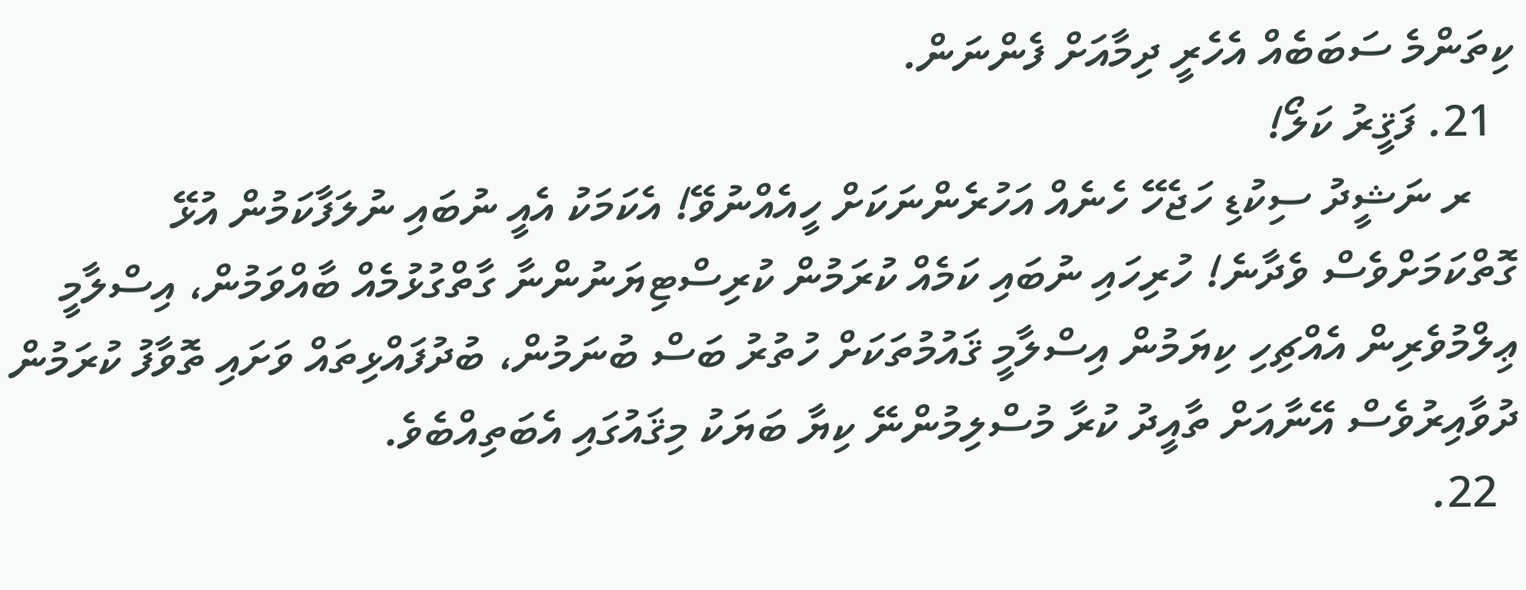ކިތަންމެ ސަބަބެއް އެހެރީ ދިމާއަށް ފެންނަން.
  21. ފަޤީރު ކަލޯ!
    ރ ނަޝީދު ސިކުޑި ހަޖެހޭ ހެނެއް އަހުރެންނަކަށް ހީއެއްނުވޭ! އެކަމަކު އެއީ ނުބައި ނުލަފާކަމުން އުޅޭ ގޮތްކަމަށްވެސް ވެދާނެ! ހުރިހައި ނުބައި ކަމެއް ކުރަމުން ކުރިސްޓިޔަނުންނާ ގާތްގުޅުމެއް ބާއްވަމުން، އިސްލާމީ ޢިލްމުވެރިން އެއްޗިހި ކިޔަމުން އިސްލާމީ ޤައުމުތަކަށް ހުތުރު ބަސް ބުނަމުން، ބުދުފައްޅިތައް ވަށައި ތޮވާފު ކުރަމުން ދުވާއިރުވެސް އޭނާއަށް ތާއީދު ކުރާ މުސްލިމުންނޭ ކިޔާ ބަޔަކު މިޤައުގައި އެބަތިއްބެވެ.
  22.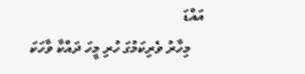އައްޑަ
    މިހާރު ވެރިކަމުގަ ހުރި މީހަ ދައްކާ ވާހަކަ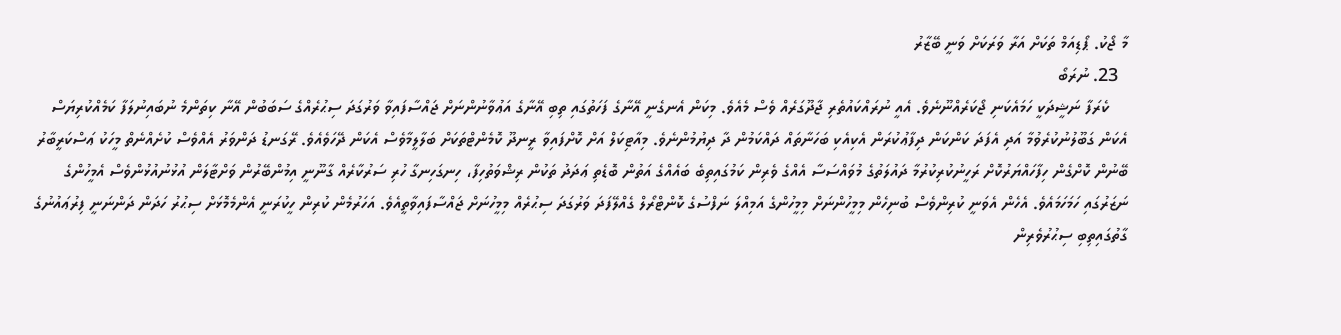މާ ޖޯކު. ޕޯޑިއަމް ތަކަށް އަރާ ވަރަކަށް ވަނީ ބޭޒާރު
  23. ނުރަބޯ
    ކެރަފާ ނަޝީދަކީ ހަމައެކަނި ޖޯކަރެއްނޫނެވެ. އެއީ ނުރައްކައުތެރި ޖާދޫގަރެއް ވެސް މެއެވެ. މިކަން އެނގެނީ އޭނާގެ ފަހަތުގައި ތިބި އޭނާގެ އަޢުވާނުންނަށް ޖައްސާފައިވާ ވަރުގަދަ ސިޙުރެއްގެ ސަބަބުން އޭނާ ކިތަންމެ ނުބައިނުލަފާ ކަމެއްކުރިޔަސް އެކަން ގަބޫލުނުކުރެވުމާ އަދި އެފަދަ ކަންކަން ދިފާޢުކުރަން އެކިއެކި ބަހަނާތައް ދައްކަމުން ދާ ދިޔުމުންނެވެ. މިއާޓިކަލް އަށް ކޮށްފައިވާ ރީނދޫ ކޮމެންޓްތަކަށް ބަލާލީމާވެސް އެކަން ދޭހަވެއެވެ. ރޭގަނޑު ދަންވަރު އެއްވެސް ކުށެއްނެތް މީހަކު ޢަސްކަރީބާރު ބޭނުން ކޮށްގެން ހިފާހައްޔަރުކޮށް ރަހީނުކުރިކުރުމާ ދައުލަތުގެ މުވައްސަސާ އެއްގެ ވެރިން ކަމުގައިތިބެ ބައެއްގެ އަތުން ބޮޑެތި ޢަދަދު ތަކުން ރިޝްވަތުހިފާ، ހިނގަހިނގާ ހުރި ސަރުކާރެއް ގާނޫނީ އިމުންބޭރުން ވަށްޓާލަން އުޅުނުއުޅުންވެސް އެމީހުންގެ ނަޒަރުގައި ހަމަހަމައެވެ. އެހެން އެވަނީ ކުރިންވެސް ބުނިހެން މިމީހުންނަށް މިމީހުންގެ އަމިއްލަ ނަފްސުގެ ކޮންޓްރޯލް ގެއްލޭފަދަ ވަރުގަދަ ސިޙުރެއް މިމީހުނަށް ޖައްސާފައިވާތީއެވެ. އަހަރުމެން ކުރިން ހީކުރަނީ އެންމެމޮޅަށް ސިޙުރު ހަދަން ދަންނަނީ ފިރުޢައުނުގެ ގާތުގައިތިބި ސިޙުރުވެރިން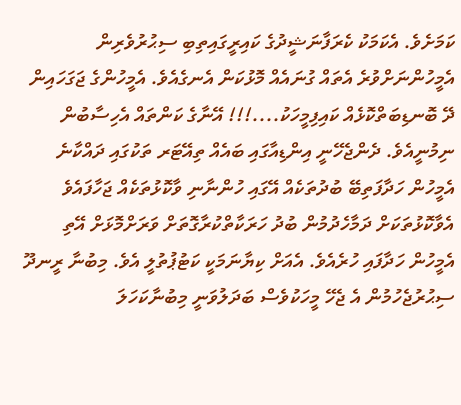ކަމަށެވެ. އެކަމަކު ކެރަފާނަޝީދުގެ ކައިރީގައިތިބި ސިޙުރުވެރިން އެމީހުންނަށްވުރެ އެތައް ގުނައެއް މޮޅުކަން އެނގެއެވެ. އެމީހުންގެ ޖަގަހައިން ދޭ ބޮނޑިބަތްކޮޅެއް ކައިފިމީހަކު....!!! އޭނާގެ ކަންތައް އެހިސާބުން ނިމުނީއެވެ. ދެންޖެހޭނީ އިންޑިއާގައި ބައެއް ތިއޭޓަރ ތަކުގައި ދައްކާނެ އެމީހުން ހަދާފަތިބޭ ބުދުތަކެއް އޭގައި ހުންނާނި ވާކޮޅުތަކެއް ޖަހާފައެވެ އެވާކޮޅުތަކަށް ދަމާހެދުމުން ބުދު ހަރަކާތްކުރާގޮތަށް ވަރަށްމޮޅަށް އޭތި އެމީހުން ހަދާފައި ހުރެއެވެ. އެއަށް ކިޔާނަމަކީ ކަޓުޕުތުލީ އެވެ. މިބުނާ ރީނދޫ ސިޙުރުޖެހުމުން އެ ޖެހޭ މީހަކުވެސް ބަދަލުވަނީ މިބުނާކަހަލަ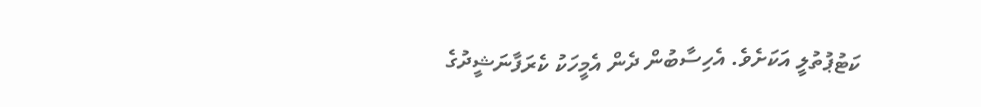ކަޓުޕުތުލީ އަކަށެވެ. އެހިސާބުން ދެން އެމީހަކު ކެރަފާނަޝީދުގެ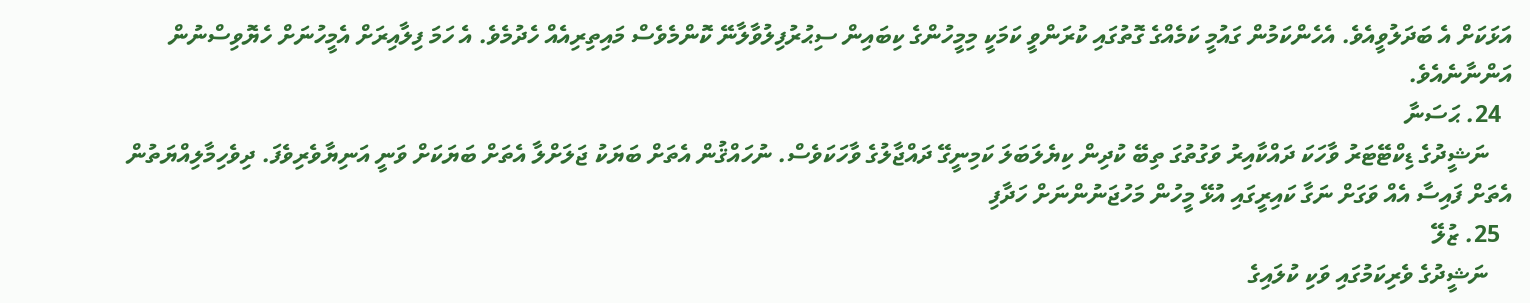އަޅަކަށް އެ ބަދަލުވީއެވެ. އެހެންކަމުން ގައުމީ ކަމެއްގެ ގޮތުގައި ކުރަންވީ ކަމަކީ މިމީހުންގެ ކިބައިން ސިޙުރުފިލުވާލާނޭ ކޮންމެވެސް މައިތިރިއެއް ހެދުމެވެ. އެ ހަމަ ފިލާއިރަށް އެމީހުނަށް ހެޔޮވިސްނުން އަންނާނެއެވެ.
  24. ޙަސަނާ
    ނަޝީދުގެ ޑިކްޓޭޓަރު ވާހަކަ ދައްކާއިރު ވަގުތުގަ ތިބޭ ކުދިން ކިޔެލަބަލަ ކަމިނީގޭ ދައްޖާލުގެ ވާހަކަވެސް. ނުހައްޤުން އެތަށް ބަޔަކު ޖަލަށްލާ އެތަށް ބަޔަކަށް ވަނީ އަނިޔާވެރިވެފަ. ދިވެހިމާލިއްޔަތުން އެތަށް ފައިސާ އެއް ވަގަށް ނަގާ ކައިރީގައި އުޅޭ މީހުން މަހުޖަނުންނަށް ހަދާފި
  25. ޒުލޭ
    ނަޝީދުގެ ވެރިކަމުގައި ވަކި ކުލައިގެ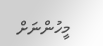މީހުންނަށް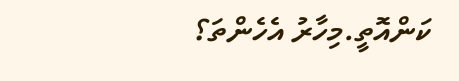ކަންއޮތީ.މިހާރު އެހެންތަ؟